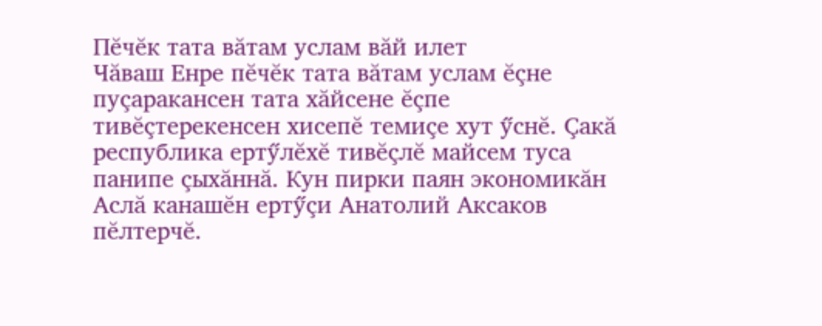Пĕчĕк тата вăтам услам вăй илет
Чăваш Енре пĕчĕк тата вăтам услам ĕçне пуçаракансен тата хăйсене ĕçпе тивĕçтерекенсен хисепĕ темиçе хут ӳснĕ. Çакă республика ертӳлĕхĕ тивĕçлĕ майсем туса панипе çыхăннă. Кун пирки паян экономикăн Аслă канашĕн ертӳçи Анатолий Аксаков пĕлтерчĕ.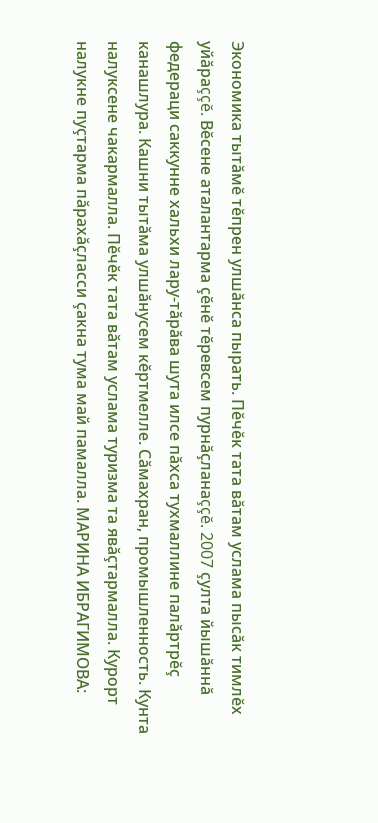Экономика тытăмĕ тĕпрен улшăнса пырать. Пĕчĕк тата вăтам услама пысăк тимлĕх уйăраççĕ. Вĕсене аталантарма çĕнĕ тĕревсем пурнăçланаççĕ. 2007 çулта йышăннă федераци саккунне хальхи лару-тăрăва шута илсе пăхса тухмаллине палăртрĕç канашлура. Кашни тытăма улшăнусем кĕртмелле. Сăмахран, промышленность. Кунта налуксене чакармалла. Пĕчĕк тата вăтам услама туризма та явăçтармалла. Курорт налукне пуçтарма пăрахăçласси çакна тума май памалла. МАРИНА ИБРАГИМОВА: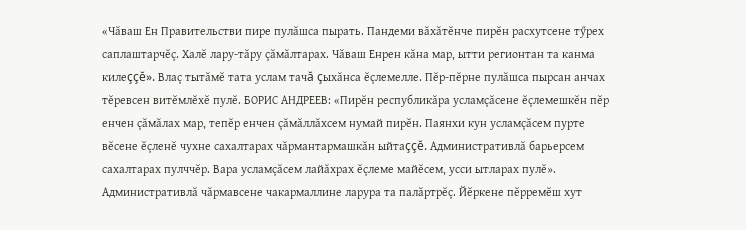«Чăваш Ен Правительстви пире пулăшса пырать. Пандеми вăхăтĕнче пирĕн расхутсене тӳрех саплаштарчĕç. Халĕ лару-тăру çăмăлтарах. Чăваш Енрен кăна мар, ытти регионтан та канма килеççĕ». Влаç тытăмĕ тата услам тачă çыхăнса ĕçлемелле. Пĕр-пĕрне пулăшса пырсан анчах тĕревсен витĕмлĕхĕ пулĕ. БОРИС АНДРЕЕВ: «Пирĕн республикăра усламçăсене ĕçлемешкĕн пĕр енчен çăмăлах мар, тепĕр енчен çăмăллăхсем нумай пирĕн. Паянхи кун усламçăсем пурте вĕсене ĕçленĕ чухне сахалтарах чăрмантармашкăн ыйтаççĕ. Административлă барьерсем сахалтарах пулччĕр. Вара усламçăсем лайăхрах ĕçлеме майĕсем, усси ытларах пулĕ». Административлă чăрмавсене чакармаллине ларура та палăртрĕç. Йĕркене пĕрремĕш хут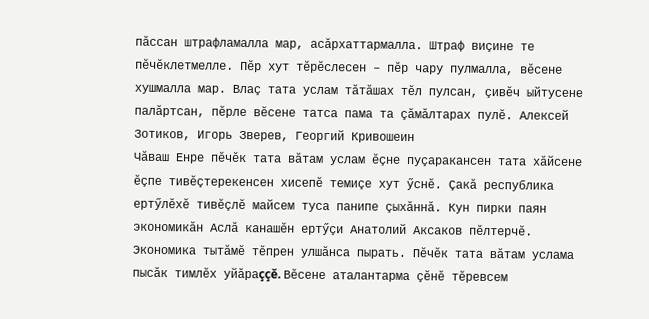пăссан штрафламалла мар, асăрхаттармалла. Штраф виçине те пĕчĕклетмелле. Пĕр хут тĕрĕслесен – пĕр чару пулмалла, вĕсене хушмалла мар. Влаç тата услам тăтăшах тĕл пулсан, çивĕч ыйтусене палăртсан, пĕрле вĕсене татса пама та çăмăлтарах пулĕ. Алексей Зотиков, Игорь Зверев, Георгий Кривошеин
Чăваш Енре пĕчĕк тата вăтам услам ĕçне пуçаракансен тата хăйсене ĕçпе тивĕçтерекенсен хисепĕ темиçе хут ӳснĕ. Çакă республика ертӳлĕхĕ тивĕçлĕ майсем туса панипе çыхăннă. Кун пирки паян экономикăн Аслă канашĕн ертӳçи Анатолий Аксаков пĕлтерчĕ. Экономика тытăмĕ тĕпрен улшăнса пырать. Пĕчĕк тата вăтам услама пысăк тимлĕх уйăраççĕ. Вĕсене аталантарма çĕнĕ тĕревсем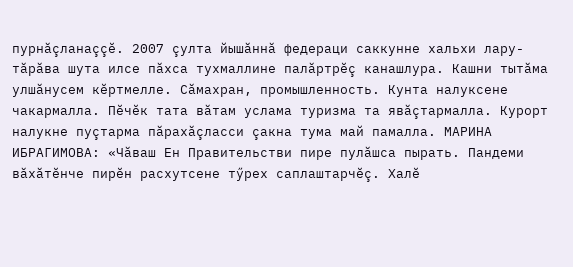пурнăçланаççĕ. 2007 çулта йышăннă федераци саккунне хальхи лару-тăрăва шута илсе пăхса тухмаллине палăртрĕç канашлура. Кашни тытăма улшăнусем кĕртмелле. Сăмахран, промышленность. Кунта налуксене чакармалла. Пĕчĕк тата вăтам услама туризма та явăçтармалла. Курорт налукне пуçтарма пăрахăçласси çакна тума май памалла. МАРИНА ИБРАГИМОВА: «Чăваш Ен Правительстви пире пулăшса пырать. Пандеми вăхăтĕнче пирĕн расхутсене тӳрех саплаштарчĕç. Халĕ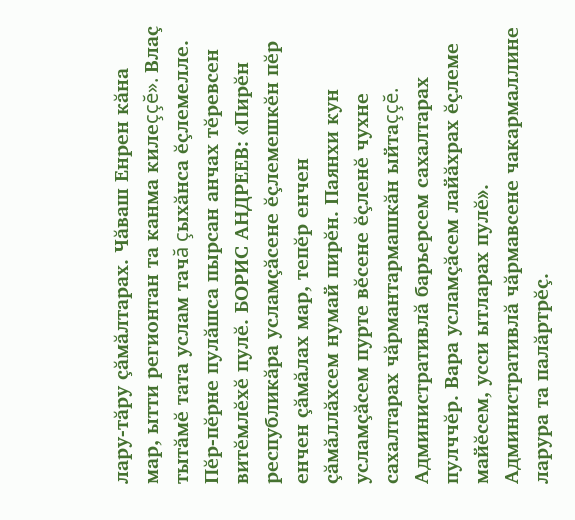лару-тăру çăмăлтарах. Чăваш Енрен кăна мар, ытти регионтан та канма килеççĕ». Влаç тытăмĕ тата услам тачă çыхăнса ĕçлемелле. Пĕр-пĕрне пулăшса пырсан анчах тĕревсен витĕмлĕхĕ пулĕ. БОРИС АНДРЕЕВ: «Пирĕн республикăра усламçăсене ĕçлемешкĕн пĕр енчен çăмăлах мар, тепĕр енчен çăмăллăхсем нумай пирĕн. Паянхи кун усламçăсем пурте вĕсене ĕçленĕ чухне сахалтарах чăрмантармашкăн ыйтаççĕ. Административлă барьерсем сахалтарах пулччĕр. Вара усламçăсем лайăхрах ĕçлеме майĕсем, усси ытларах пулĕ». Административлă чăрмавсене чакармаллине ларура та палăртрĕç.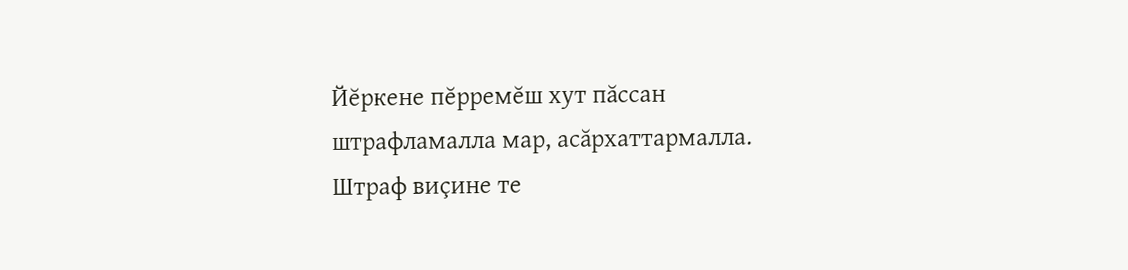Йĕркене пĕрремĕш хут пăссан штрафламалла мар, асăрхаттармалла. Штраф виçине те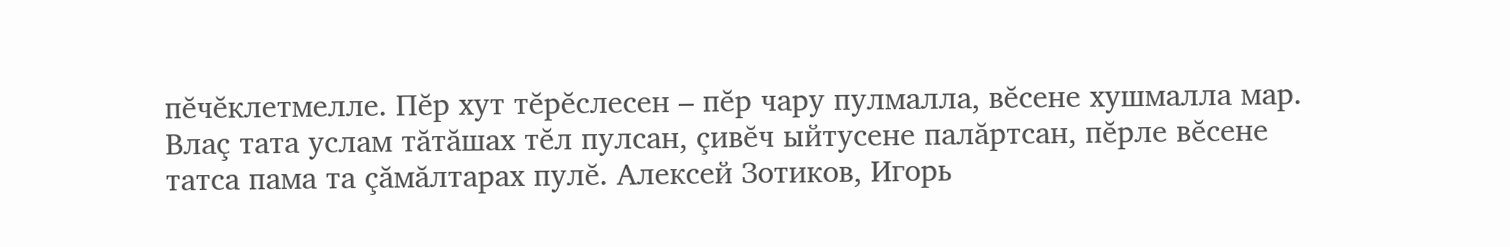пĕчĕклетмелле. Пĕр хут тĕрĕслесен – пĕр чару пулмалла, вĕсене хушмалла мар. Влаç тата услам тăтăшах тĕл пулсан, çивĕч ыйтусене палăртсан, пĕрле вĕсене татса пама та çăмăлтарах пулĕ. Алексей Зотиков, Игорь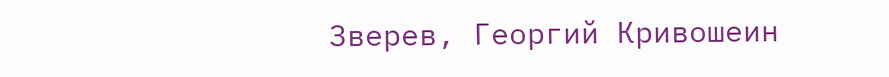Зверев, Георгий Кривошеин